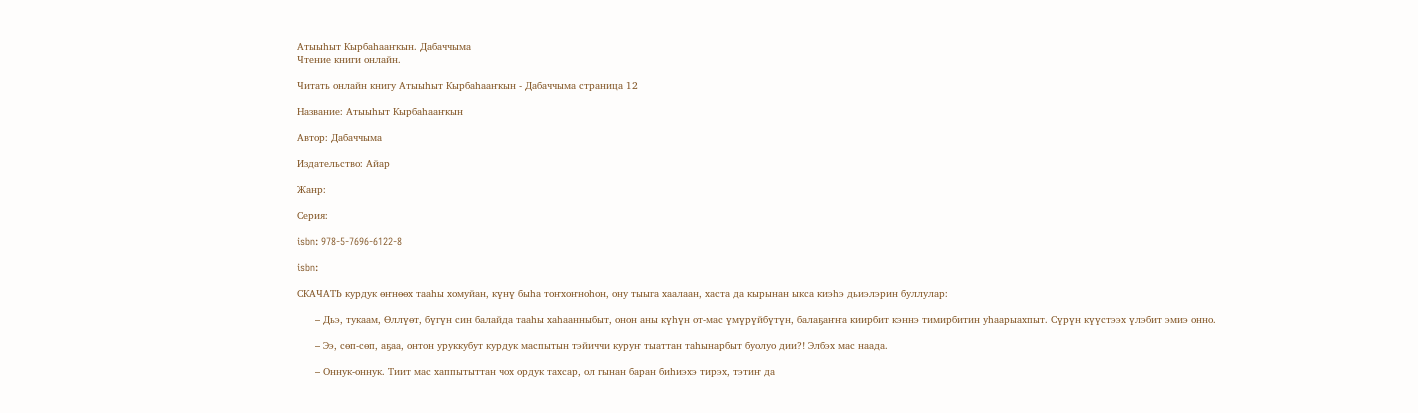Атыыһыт Кырбаһааҥкын. Дабаччыма
Чтение книги онлайн.

Читать онлайн книгу Атыыһыт Кырбаһааҥкын - Дабаччыма страница 12

Название: Атыыһыт Кырбаһааҥкын

Автор: Дабаччыма

Издательство: Айар

Жанр:

Серия:

isbn: 978-5-7696-6122-8

isbn:

СКАЧАТЬ курдук өҥнөөх тааһы хомуйан, күнү быһа тоҥхоҥноһон, ону тыыга хаалаан, хаста да кырынан ыкса киэһэ дьиэлэрин буллулар:

      – Дьэ, тукаам, Өллүөт, бүгүн син балайда тааһы хаһаанныбыт, онон аны күһүн от-мас үмүрүйбүтүн, балаҕаҥҥа киирбит кэннэ тимирбитин уһаарыахпыт. Сүрүн күүстээх үлэбит эмиэ онно.

      – Ээ, сөп-сөп, аҕаа, онтон уруккубут курдук маспытын тэйиччи куруҥ тыаттан таһынарбыт буолуо дии?! Элбэх мас наада.

      – Оннук-оннук. Тиит мас хаппытыттан чох ордук тахсар, ол гынан баран биһиэхэ тирэх, тэтиҥ да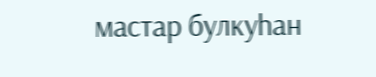мастар булкуһан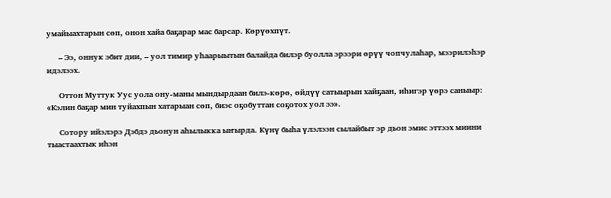умайыахтарын сөп, онон хайа баҕарар мас барсар. Көрүөхпүт.

      – Ээ, оннук эбит дии, – уол тимир уһаарыытын балайда билэр буолла эрээри өрүү чопчулаһар, мээрилэһэр идэлээх.

      Оттон Муттук Уус уола ону-маны мындырдаан билэ-көрө, өйдүү сатыырын хайҕаан, иһигэр үөрэ саныыр: «Кэлин баҕар мин туйахпын хатарыан сөп, биэс оҕобуттан соҕотох уол ээ».

      Сотору ийэлэрэ Дэбдэ дьонун аһылыкка ыҥырда. Күнү быһа үлэлээн сылайбыт эр дьон эмис эттээх миини тыастаахтык иһэн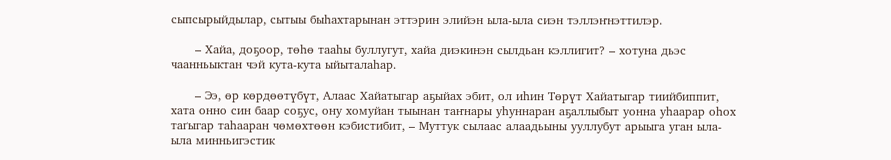сыпсырыйдылар, сытыы быһахтарынан эттэрин элийэн ыла-ыла сиэн тэллэҥнэттилэр.

      – Хайа, доҕоор, төһө тааһы буллугут, хайа диэкинэн сылдьан кэллигит? – хотуна дьэс чаанньыктан чэй кута-кута ыйыталаһар.

      – Ээ, өр көрдөөтүбүт, Алаас Хайатыгар аҕыйах эбит, ол иһин Төрүт Хайатыгар тиийбиппит, хата онно син баар соҕус, ону хомуйан тыынан таҥнары уһуннаран аҕаллыбыт уонна уһаарар оһох таґыгар таһааран чөмөхтөөн кэбистибит, – Муттук сылаас алаадьыны ууллубут арыыга уган ыла-ыла минньигэстик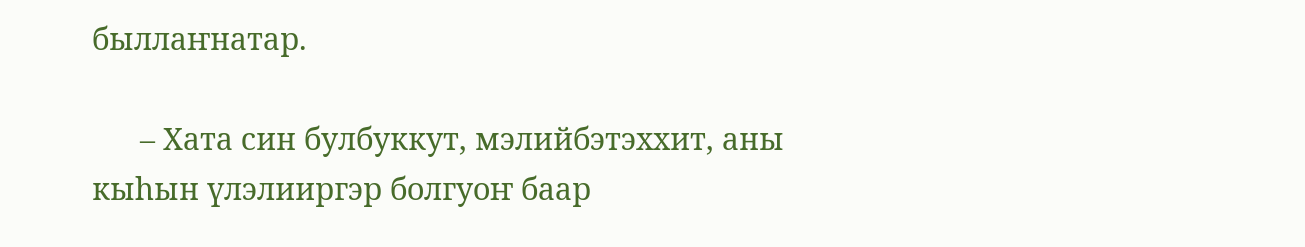быллаҥнатар.

      – Хата син булбуккут, мэлийбэтэххит, аны кыһын үлэлииргэр болгуоҥ баар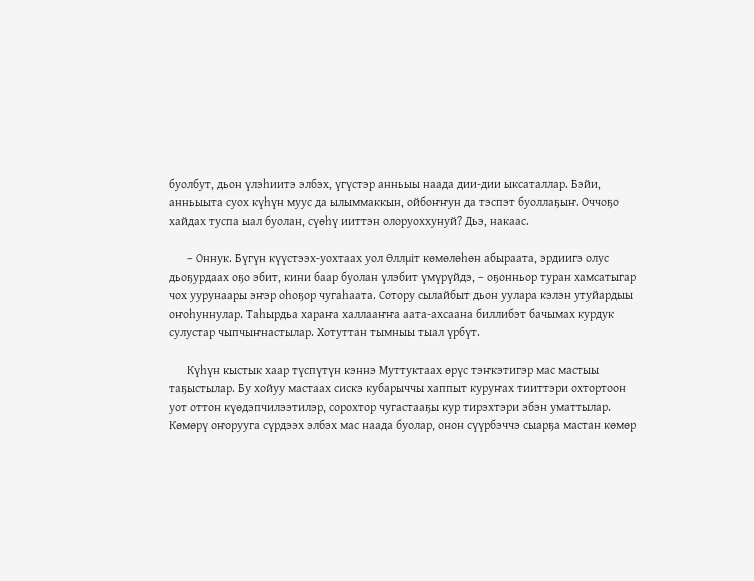буолбут, дьон үлэһиитэ элбэх, үгүстэр анньыы наада дии-дии ыксаталлар. Бэйи, анньыыта суох күһүн муус да ылыммаккын, ойбоҥҥун да тэспэт буоллаҕыҥ. Оччоҕо хайдах туспа ыал буолан, сүөһү ииттэн олоруоххунуй? Дьэ, накаас.

      – Оннук. Бүгүн күүстээх-уохтаах уол Өллµіт көмөлөһөн абыраата, эрдиигэ олус дьоҕурдаах оҕо эбит, кини баар буолан үлэбит үмүрүйдэ, – оҕонньор туран хамсатыгар чох уурунаары эҥэр оһоҕор чугаһаата. Сотору сылайбыт дьон уулара кэлэн утуйардыы оҥоһуннулар. Таһырдьа хараҥа халлааҥҥа аата-ахсаана биллибэт бачымах курдук сулустар чыпчыҥнастылар. Хотуттан тымныы тыал үрбүт.

      Күһүн кыстык хаар түспүтүн кэннэ Муттуктаах өрүс тэҥкэтигэр мас мастыы таҕыстылар. Бу хойуу мастаах сискэ кубарыччы хаппыт куруҥах тииттэри охтортоон уот оттон күөдэпчилээтилэр, сорохтор чугастааҕы кур тирэхтэри эбэн уматтылар. Көмөрү оҥорууга сүрдээх элбэх мас наада буолар, онон сүүрбэччэ сыарҕа мастан көмөр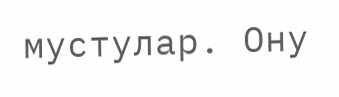мустулар. Ону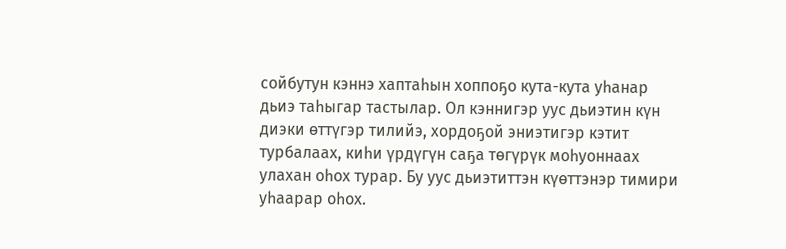сойбутун кэннэ хаптаһын хоппоҕо кута-кута уһанар дьиэ таһыгар тастылар. Ол кэннигэр уус дьиэтин күн диэки өттүгэр тилийэ, хордоҕой эниэтигэр кэтит турбалаах, киһи үрдүгүн саҕа төгүрүк моһуоннаах улахан оһох турар. Бу уус дьиэтиттэн күөттэнэр тимири уһаарар оһох.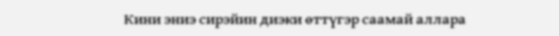Кини эниэ сирэйин диэки өттүгэр саамай аллара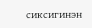сиксигинэн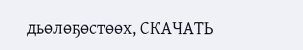дьөлөҕөстөөх, СКАЧАТЬ